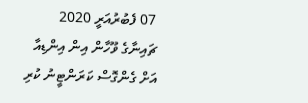07 ފެބުރުއަރީ 2020
ޗައިނާގެ ވޫހާން އިން އިންޑިއާ އަށް ގެންގޮސް ކަރަންޓީނު ކުރި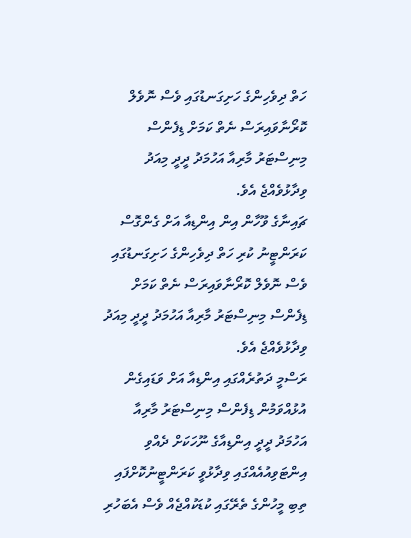ހަތް ދިވެހިންގެ ހަށިގަނޑުގައި ވެސް ނޮވެލް ކޮރޯނާވައިރަސް ނެތް ކަމަށް ޑިފެންސް މިނިސްޓަރު މާރިއާ އަހުމަދު ދީދީ މިއަދު ވިދާޅުވެއްޖެ އެވެ.
ޗައިނާގެ ވޫހާން އިން އިންޑިއާ އަށް ގެންގޮސް ކަރަންޓީނު ކުރި ހަތް ދިވެހިންގެ ހަށިގަނޑުގައި ވެސް ނޮވެލް ކޮރޯނާވައިރަސް ނެތް ކަމަށް ޑިފެންސް މިނިސްޓަރު މާރިއާ އަހުމަދު ދީދީ މިއަދު ވިދާޅުވެއްޖެ އެވެ.
ރަސްމީ ދަތުރެއްގައި އިންޑިއާ އަށް ވަޑައިގެން އުޅުއްވަމުން ޑިފެންސް މިނިސްޓަރު މާރިއާ އަހުމަދު ދީދީ އިންޑިއާގެ ނޫހަކަށް ދެއްވި އިންޓަވިއުއެއްގައި ވިދާޅުވީ ކަރަންޓީނުކޮށްފައި ތިބި މީހުންގެ ތެރޭގައި ކުޑަކުއްޖެއް ވެސް އެބަހުރި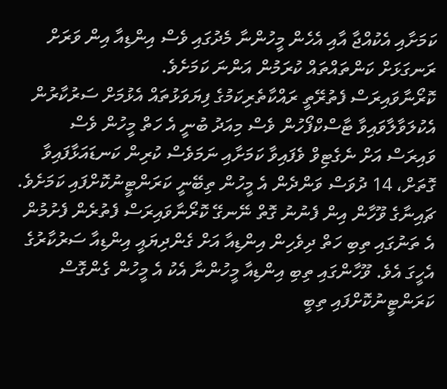ކަމަށާއި އެކުއްޖާ އާއި އެހެން މީހުންނާ މެދުގައި ވެސް އިންޑިއާ އިން ވަރަށް ރަނގަޅަށް ކަންތައްތައް ކުރަމުން އަންނަ ކަމަށެވެ.
ކޮރޯނާވައިރަސް ފެތުރޭތީ ރައްކާތެރިކަމުގެ ފިޔަވަޅުތައް އެޅުމަށް ސަރުކާރުން އެކުލަވާލާވައިވާ ޓާސްކްފޯހުން ވެސް މިއަދު ބުނީ އެ ހަތް މީހުން ވެސް ވައިރަސް އަށް ނެގެޓިވް ވެފައިވާ ކަމަށާއި ނަމަވެސް ކުރިން ކަނޑައަޅާފައިވާ ގޮތަށް، 14 ދުވަސް ވަންދެން އެ މީހުން ތިބޭނީ ކަރަންޓީނުކޮށްފައި ކަމަށެވެ.
ޗައިނާގެ ވޫހާން އިން ފެނުނު ގޮތް ނޭނގޭ ކޮރޯނާވައިރަސް ފެތުރެން ފެށުމުން އެ ތަނުގައި ތިބި ހަތް ދިވެހިން އިންޑިއާ އަށް ގެންދިޔައީ އިންޑިއާ ސަރުކާރުގެ އެހީގަ އެވެ. ވޫހާންގައި ތިބި އިންޑިއާ މީހުންނާ އެކު އެ މީހުން ގެންގޮސް ކަރަންޓީނުކޮށްފައި ތިބީ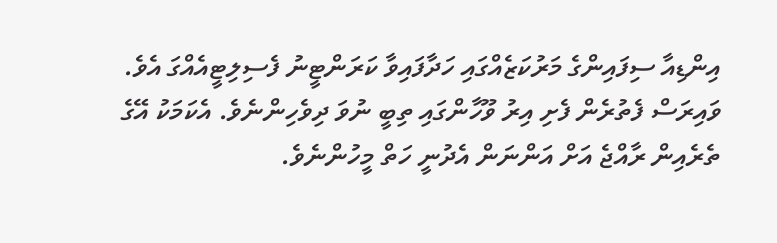އިންޑިއާ ސިފައިންގެ މަރުކަޒެއްގައި ހަދާފައިވާ ކަރަންޓީނު ފެސިލިޓީއެއްގަ އެވެ.
ވައިރަސް ފެތުރެން ފެށި އިރު ވޫހާންގައި ތިބީ ނުވަ ދިވެހިންނެވެ. އެކަމަކު އޭގެ ތެރެއިން ރާއްޖެ އަށް އަންނަން އެދުނީ ހަތް މީހުންނެވެ.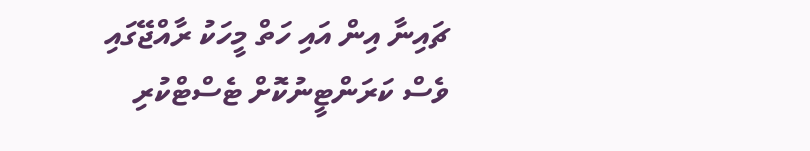ޗައިނާ އިން އައި ހަތް މީހަކު ރާއްޖޭގައި ވެސް ކަރަންޓީނުކޮށް ޓެސްޓްކުރި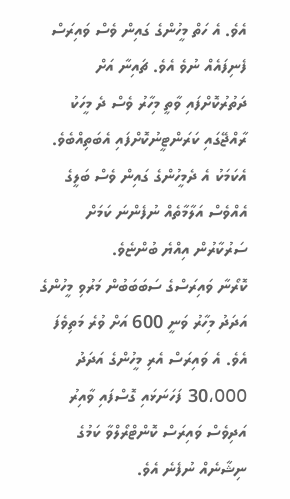އެވެ. އެ ހަތް މީހުންގެ ގައިން ވެސް ވައިރަސް ފެނިފައެއް ނުވެ އެވެ. ޗައިނާ އަށް ދަތުރުކޮށްފައި ވާތީ މިހާރު ވެސް ދެ މީހަކު ރާއްޖޭގައި ކަރަންޓީނުކޮށްފައި އެބަތިއްބެވެ. އެކަމަކު އެ ދެމީހުންގެ ގައިން ވެސް ބަލީގެ އެއްވެސް އަލާމާތެއް ނުފެންނަ ކަމަށް ސަރުކާރުން އިއްޔެ ބުންޏެވެ.
ކޮރޯނާ ވައިރަސްގެ ސަބަބަބުން މަރުވި މީހުންގެ އަދަދު މިހާރު ވަނީ 600 އަށް ވުރެ މަތިވެފަ އެވެ. އެ ވައިރަސް އެރި މީހުންގެ އަދަދު 30،000 ފަހަނަޅައި ގޮސްފައި ވާއިރު އަދިވެސް ވައިރަސް ކޮންޓްރޯލްވާ ކަމުގެ ނިޝާނެއް ނުފެނެ އެވެ.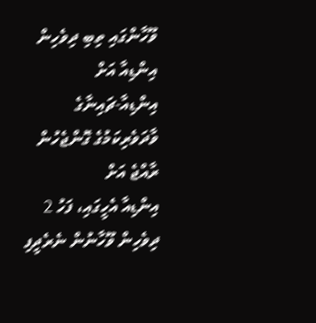ވޫހާންގައި ތިބި ދިވެހިން އިންޑިއާ އަށް
އިންޑިއާ-ޗައިނާގެ ވާދަވެރިކަމުގެ ގޮންޖެހުން ރާއްޖެ އަށް
އިންޑިއާ އެހީގައި، ފަހު 2 ދިވެހިން ވޫހާނުން ނެރެދީފި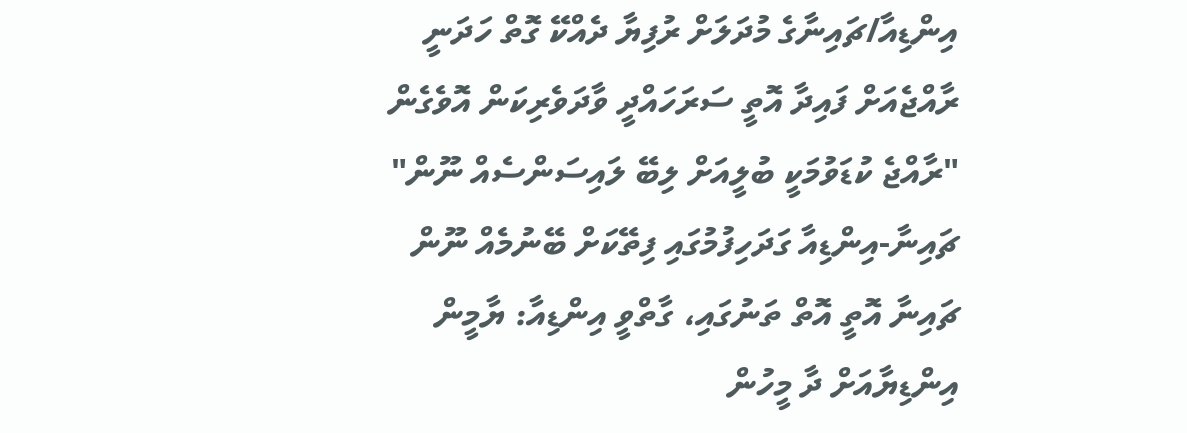އިންޑިއާ/ޗައިނާގެ މުދަލަށް ރުފިޔާ ދެއްކޭ ގޮތް ހަދަނީ
ރާއްޖެއަށް ފައިދާ އޮތީ ސަރަހައްދީ ވާދަވެރިކަން އޮވެގެން
"ރާއްޖެ ކުޑަވުމަކީ ބުލީއަށް ލިބޭ ލައިސަންސެއް ނޫން"
ޗައިނާ-އިންޑިއާ ގަދަހިފުމުގައި ފިތޭކަށް ބޭނުމެއް ނޫން
ޗައިނާ އޮތީ އޮތް ތަނުގައި، ގާތްވީ އިންޑިއާ: ޔާމީން
އިންޑިޔާއަށް ދާ މީހުން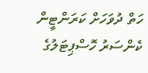ހަތް ދުވަހަށް ކަރަންޓީން
ކެންސަރު ހޮސްޕިޓަލުގެ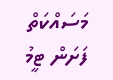މަސައްކަތް ފަށަން ޓީމު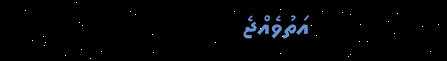އަތުވެއްޖެ